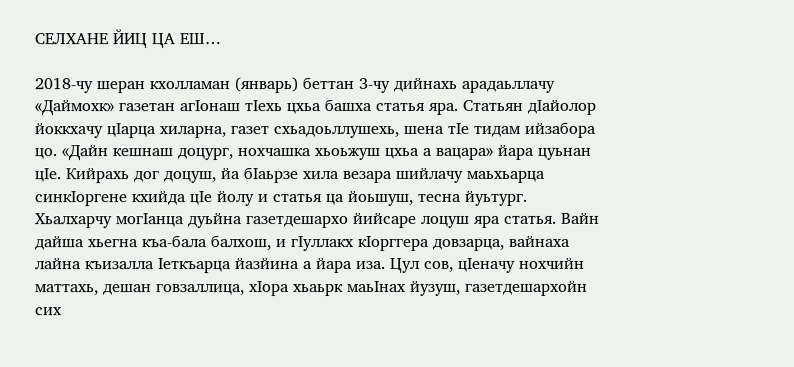СЕЛХАНЕ ЙИЦ ЦА ЕШ…

2018-чу шеран кхолламан (январь) беттан 3-чу дийнахь арадаьллачу «Даймохк» газетан агIонаш тIехь цхьа башха статья яра. Статьян дIайолор йоккхачу цIарца хиларна, газет схьадоьллушехь, шена тIе тидам ийзабора цо. «Дайн кешнаш доцург, нохчашка хьоьжуш цхьа а вацара» йара цуьнан цIе. Кийрахь дог доцуш, йа бIаьрзе хила везара шийлачу маьхьарца синкIоргене кхийда цIе йолу и статья ца йоьшуш, тесна йуьтург. Хьалхарчу могIанца дуьйна газетдешархо йийсаре лоцуш яра статья. Вайн дайша хьегна къа-бала балхош, и гIуллакх кIорггера довзарца, вайнаха лайна къизалла Iеткъарца йазйина а йара иза. Цул сов, цIеначу нохчийн маттахь, дешан говзаллица, хIора хьаьрк маьIнах йузуш, газетдешархойн сих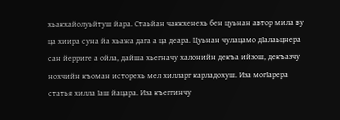хьакхайолуьйтуш йара. Стаьйан чаккхенехь бен цуьнан автор мила ву ца хиира суна йа хьажа дага а ца деара. Цуьнан чулацамо дIалаьцнера сан йерриге а ойла, дайша хьегначу халонийн декъа ийзош, декъазчу нохчийн къоман исторехь мел хилларг карладохуш. Иза могIарера статья хилла Iаш йацара. Иза къеггинчу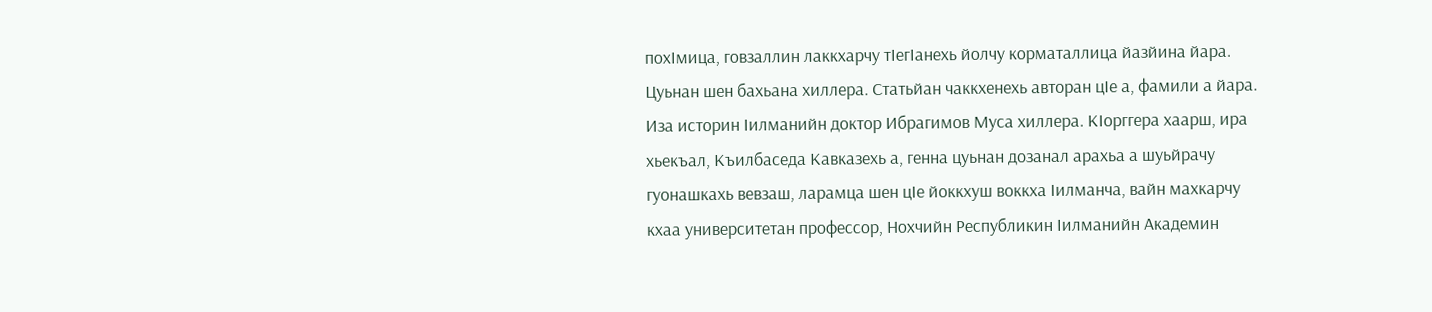похIмица, говзаллин лаккхарчу тIегIанехь йолчу корматаллица йазйина йара. Цуьнан шен бахьана хиллера. Статьйан чаккхенехь авторан цIе а, фамили а йара. Иза историн Iилманийн доктор Ибрагимов Муса хиллера. КIорггера хаарш, ира хьекъал, Къилбаседа Кавказехь а, генна цуьнан дозанал арахьа а шуьйрачу гуонашкахь вевзаш, ларамца шен цIе йоккхуш воккха Iилманча, вайн махкарчу кхаа университетан профессор, Нохчийн Республикин Iилманийн Академин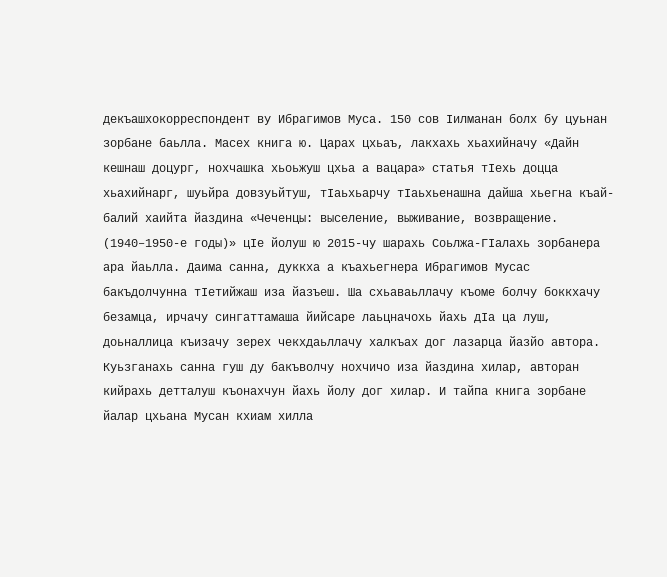декъашхокорреспондент ву Ибрагимов Муса. 150 сов Iилманан болх бу цуьнан зорбане баьлла. Масех книга ю. Царах цхьаъ, лакхахь хьахийначу «Дайн кешнаш доцург, нохчашка хьоьжуш цхьа а вацара» статья тIехь доцца хьахийнарг, шуьйра довзуьйтуш, тIаьхьарчу тIаьхьенашна дайша хьегна къай-балий хаийта йаздина «Чеченцы: выселение, выживание, возвращение. (1940–1950-е годы)» цIе йолуш ю 2015-чу шарахь Соьлжа-ГIалахь зорбанера ара йаьлла. Даима санна, дуккха а къахьегнера Ибрагимов Мусас бакъдолчунна тIетийжаш иза йазъеш. Ша схьаваьллачу къоме болчу боккхачу безамца, ирчачу сингаттамаша йийсаре лаьцначохь йахь дIа ца луш, доьналлица къизачу зерех чекхдаьллачу халкъах дог лазарца йазйо автора. Куьзганахь санна гуш ду бакъволчу нохчичо иза йаздина хилар, авторан кийрахь детталуш къонахчун йахь йолу дог хилар. И тайпа книга зорбане йалар цхьана Мусан кхиам хилла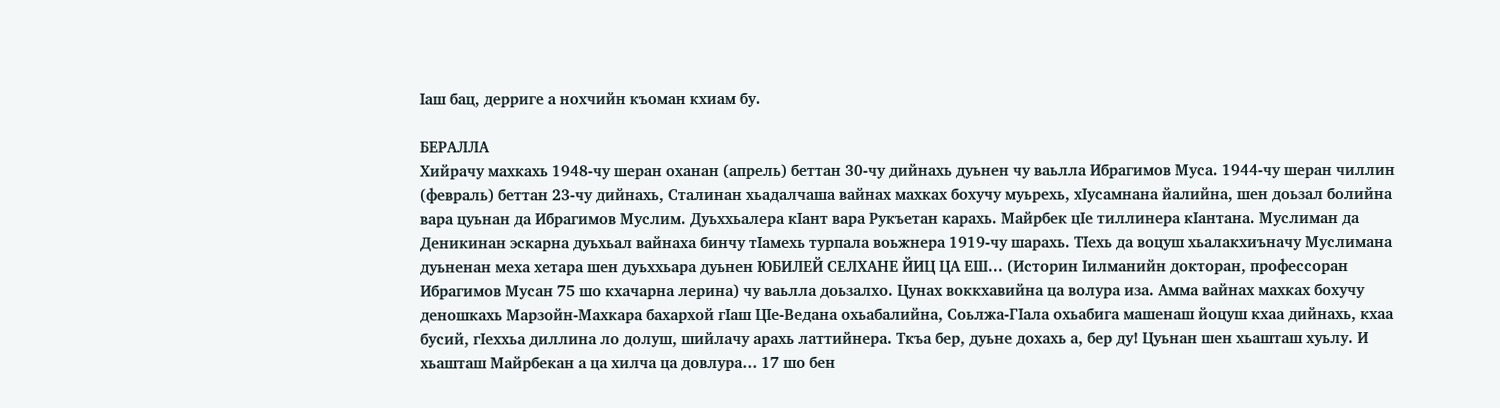Iаш бац, дерриге а нохчийн къоман кхиам бу.

БЕРАЛЛА
Хийрачу махкахь 1948-чу шеран оханан (апрель) беттан 30-чу дийнахь дуьнен чу ваьлла Ибрагимов Муса. 1944-чу шеран чиллин (февраль) беттан 23-чу дийнахь, Сталинан хьадалчаша вайнах махках бохучу муьрехь, хIусамнана йалийна, шен доьзал болийна вара цуьнан да Ибрагимов Муслим. Дуьххьалера кIант вара Рукъетан карахь. Майрбек цIе тиллинера кIантана. Муслиман да Деникинан эскарна дуьхьал вайнаха бинчу тIамехь турпала воьжнера 1919-чу шарахь. ТIехь да воцуш хьалакхиъначу Муслимана дуьненан меха хетара шен дуьххьара дуьнен ЮБИЛЕЙ СЕЛХАНЕ ЙИЦ ЦА ЕШ... (Историн Iилманийн докторан, профессоран Ибрагимов Мусан 75 шо кхачарна лерина) чу ваьлла доьзалхо. Цунах воккхавийна ца волура иза. Амма вайнах махках бохучу деношкахь Марзойн-Махкара бахархой гIаш ЦIе-Ведана охьабалийна, Соьлжа-ГIала охьабига машенаш йоцуш кхаа дийнахь, кхаа бусий, гIеххьа диллина ло долуш, шийлачу арахь латтийнера. Ткъа бер, дуьне дохахь а, бер ду! Цуьнан шен хьашташ хуьлу. И хьашташ Майрбекан а ца хилча ца довлура… 17 шо бен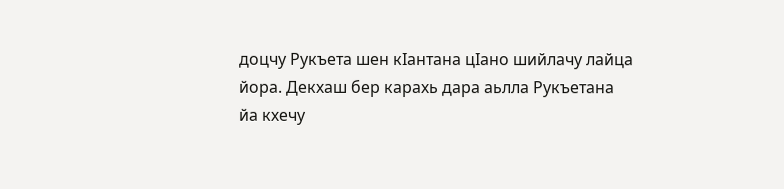доцчу Рукъета шен кIантана цIано шийлачу лайца йора. Декхаш бер карахь дара аьлла Рукъетана йа кхечу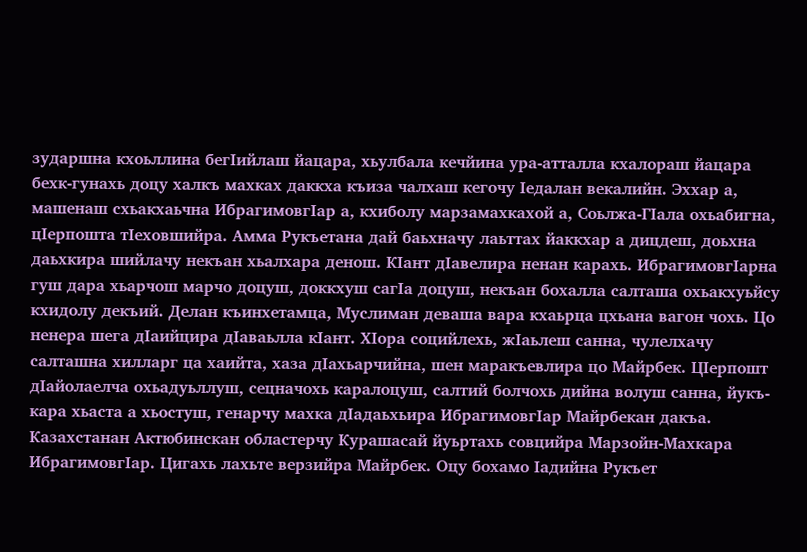зударшна кхоьллина бегIийлаш йацара, хьулбала кечйина ура-атталла кхалораш йацара бехк-гунахь доцу халкъ махках даккха къиза чалхаш кегочу Iедалан векалийн. Эххар а, машенаш схьакхаьчна ИбрагимовгIар а, кхиболу марзамахкахой а, Соьлжа-ГIала охьабигна, цIерпошта тIеховшийра. Амма Рукъетана дай баьхначу лаьттах йаккхар а дицдеш, доьхна даьхкира шийлачу некъан хьалхара денош. КIант дIавелира ненан карахь. ИбрагимовгIарна гуш дара хьарчош марчо доцуш, доккхуш сагIа доцуш, некъан бохалла салташа охьакхуьйсу кхидолу декъий. Делан къинхетамца, Муслиман деваша вара кхаьрца цхьана вагон чохь. Цо ненера шега дIаийцира дIаваьлла кIант. ХIора социйлехь, жIаьлеш санна, чулелхачу салташна хилларг ца хаийта, хаза дIахьарчийна, шен маракъевлира цо Майрбек. ЦIерпошт дIайолаелча охьадуьллуш, сецначохь каралоцуш, салтий болчохь дийна волуш санна, йукъ-кара хьаста а хьостуш, генарчу махка дIадаьхьира ИбрагимовгIар Майрбекан дакъа. Казахстанан Актюбинскан областерчу Курашасай йуьртахь совцийра Марзойн-Махкара ИбрагимовгIар. Цигахь лахьте верзийра Майрбек. Оцу бохамо Iадийна Рукъет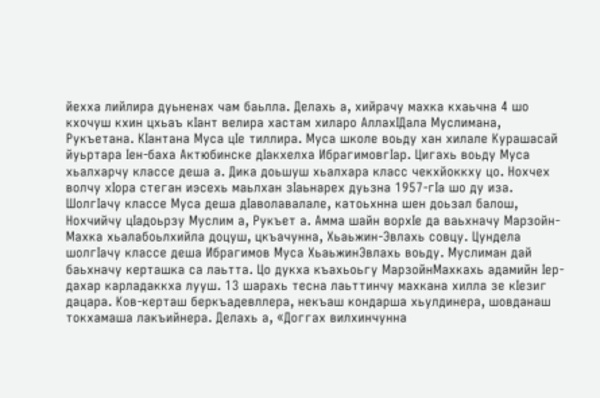йехха лийлира дуьненах чам баьлла. Делахь а, хийрачу махка кхаьчна 4 шо кхочуш кхин цхьаъ кIант велира хастам хиларо АллахIДала Муслимана, Рукъетана. КIантана Муса цIе тиллира. Муса школе воьду хан хилале Курашасай йуьртара Iен-баха Актюбинске дIакхелха ИбрагимовгIар. Цигахь воьду Муса хьалхарчу классе деша а. Дика доьшуш хьалхара класс чекхйоккху цо. Нохчех волчу хIора стеган иэсехь маьлхан зIаьнарех дуьзна 1957-гIа шо ду иза. ШолгIачу классе Муса деша дIаволавалале, катоьхнна шен доьзал балош, Нохчийчу цIадоьрзу Муслим а, Рукъет а. Амма шайн ворхIе да ваьхначу Марзойн-Махка хьалабоьлхийла доцуш, цкъачунна, Хьаьжин-Эвлахь совцу. Цундела шолгIачу классе деша Ибрагимов Муса ХьаьжинЭвлахь воьду. Муслиман дай баьхначу керташка са лаьтта. Цо дукха къахьоьгу МарзойнМахкахь адамийн Iер-дахар карладаккха лууш. 13 шарахь тесна лаьттинчу махкана хилла зе кIезиг дацара. Ков-керташ беркъадевллера, некъаш кондарша хьулдинера, шовданаш токхамаша лакъийнера. Делахь а, «Доггах вилхинчунна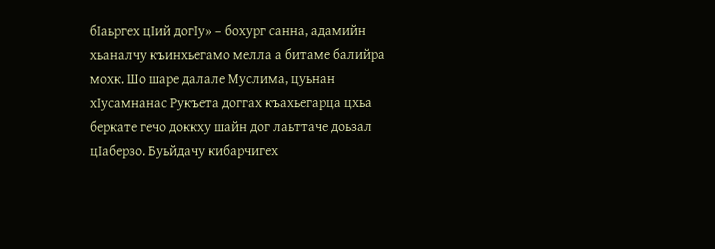бIаьргех цIий догIу» – бохург санна, адамийн хьаналчу къинхьегамо мелла а битаме балийра мохк. Шо шаре далале Муслима, цуьнан хIусамнанас Рукъета доггах къахьегарца цхьа беркате гечо доккху шайн дог лаьттаче доьзал цIаберзо. Буьйдачу кибарчигех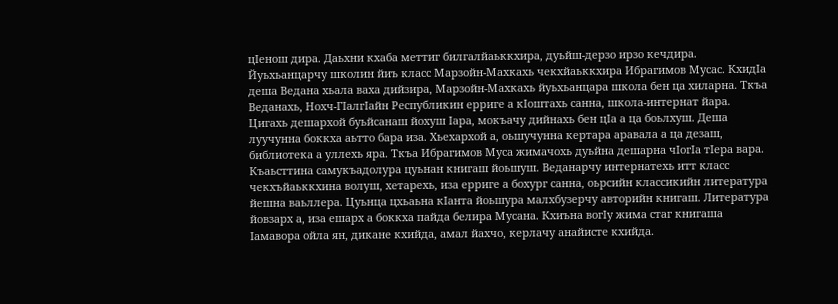цIенош дира. Даьхни кхаба меттиг билгалйаьккхира, дуьйш-дерзо ирзо кечдира. Йуьхьанцарчу школин йиъ класс Марзойн-Махкахь чекхйаьккхира Ибрагимов Мусас. КхидIа деша Ведана хьала ваха дийзира, Марзойн-Махкахь йуьхьанцара школа бен ца хиларна. Ткъа Веданахь, Нохч-ГIалгIайн Республикин ерриге а кIоштахь санна, школа-интернат йара. Цигахь дешархой буьйсанаш йохуш Iара, мокъачу дийнахь бен цIа а ца боьлхуш. Деша луучунна боккха аьтто бара иза. Хьехархой а, оьшучунна кертара аравала а ца дезаш, библиотека а уллехь яра. Ткъа Ибрагимов Муса жимачохь дуьйна дешарна чIогIа тIера вара. Къаьсттина самукъадолура цуьнан книгаш йоьшуш. Веданарчу интернатехь итт класс чекхъйаьккхина волуш, хетарехь, иза ерриге а бохург санна, оьрсийн классикийн литература йешна ваьллера. Цуьнца цхьаьна кIанта йоьшура малхбузерчу авторийн книгаш. Литература йовзарх а, иза ешарх а боккха пайда белира Мусана. Кхиъна вогIу жима стаг книгаша Iамавора ойла ян, дикане кхийда, амал йахчо, керлачу анайисте кхийда.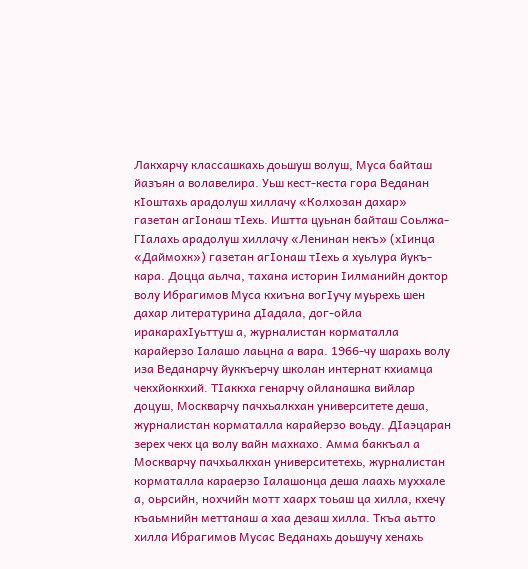Лакхарчу классашкахь доьшуш волуш, Муса байташ йазъян а волавелира. Уьш кест-кеста гора Веданан кIоштахь арадолуш хиллачу «Колхозан дахар» газетан агIонаш тIехь. Иштта цуьнан байташ Соьлжа-ГIалахь арадолуш хиллачу «Ленинан некъ» (хIинца «Даймохк») газетан агIонаш тIехь а хуьлура йукъ-кара. Доцца аьлча, тахана историн Iилманийн доктор волу Ибрагимов Муса кхиъна вогIучу муьрехь шен дахар литературина дIадала, дог-ойла иракарахIуьттуш а, журналистан корматалла карайерзо Iалашо лаьцна а вара. 1966-чу шарахь волу иза Веданарчу йуккъерчу школан интернат кхиамца чекхйоккхий. ТIаккха генарчу ойланашка вийлар доцуш, Москварчу пачхьалкхан университете деша, журналистан корматалла карайерзо воьду. ДIаэцаран зерех чекх ца волу вайн махкахо. Амма баккъал а Москварчу пачхьалкхан университетехь, журналистан корматалла караерзо Iалашонца деша лаахь муххале а, оьрсийн, нохчийн мотт хаарх тоьаш ца хилла, кхечу къаьмнийн меттанаш а хаа дезаш хилла. Ткъа аьтто хилла Ибрагимов Мусас Веданахь доьшучу хенахь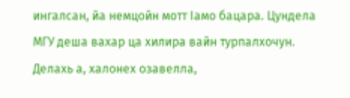ингалсан, йа немцойн мотт Iамо бацара. Цундела МГУ деша вахар ца хилира вайн турпалхочун. Делахь а, халонех озавелла,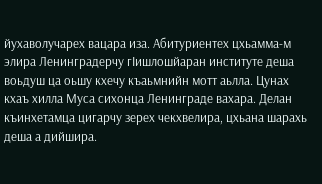йухаволучарех вацара иза. Абитуриентех цхьамма-м элира Ленинградерчу гIишлошйаран институте деша воьдуш ца оьшу кхечу къаьмнийн мотт аьлла. Цунах кхаъ хилла Муса сихонца Ленинграде вахара. Делан къинхетамца цигарчу зерех чекхвелира, цхьана шарахь деша а дийшира.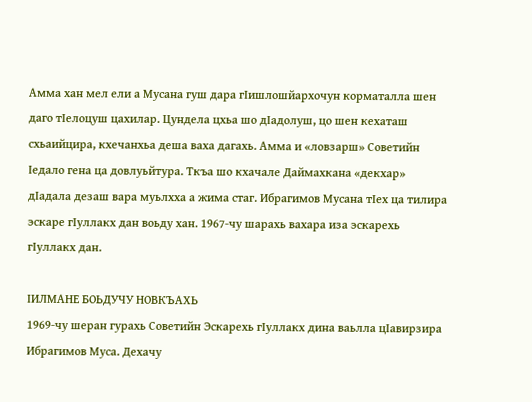Амма хан мел ели а Мусана гуш дара гIишлошйархочун корматалла шен даго тIелоцуш цахилар. Цундела цхьа шо дIадолуш, цо шен кехаташ схьаийцира, кхечанхьа деша ваха дагахь. Амма и «ловзарш» Советийн Iедало гена ца довлуьйтура. Ткъа шо кхачале Даймахкана «декхар» дIадала дезаш вара муьлхха а жима стаг. Ибрагимов Мусана тIех ца тилира эскаре гIуллакх дан воьду хан. 1967-чу шарахь вахара иза эскарехь гIуллакх дан.

IИЛМАНЕ БОЬДУЧУ НОВКЪАХЬ
1969-чу шеран гурахь Советийн Эскарехь гIуллакх дина ваьлла цIавирзира Ибрагимов Муса. Дехачу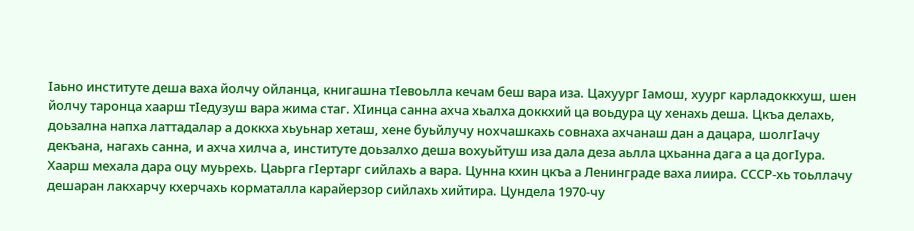Iаьно институте деша ваха йолчу ойланца, книгашна тIевоьлла кечам беш вара иза. Цахуург Iамош, хуург карладоккхуш, шен йолчу таронца хаарш тIедузуш вара жима стаг. ХIинца санна ахча хьалха доккхий ца воьдура цу хенахь деша. Цкъа делахь, доьзална напха латтадалар а доккха хьуьнар хеташ, хене буьйлучу нохчашкахь совнаха ахчанаш дан а дацара, шолгIачу декъана, нагахь санна, и ахча хилча а, институте доьзалхо деша вохуьйтуш иза дала деза аьлла цхьанна дага а ца догIура. Хаарш мехала дара оцу муьрехь. Цаьрга гIертарг сийлахь а вара. Цунна кхин цкъа а Ленинграде ваха лиира. СССР-хь тоьллачу дешаран лакхарчу кхерчахь корматалла карайерзор сийлахь хийтира. Цундела 1970-чу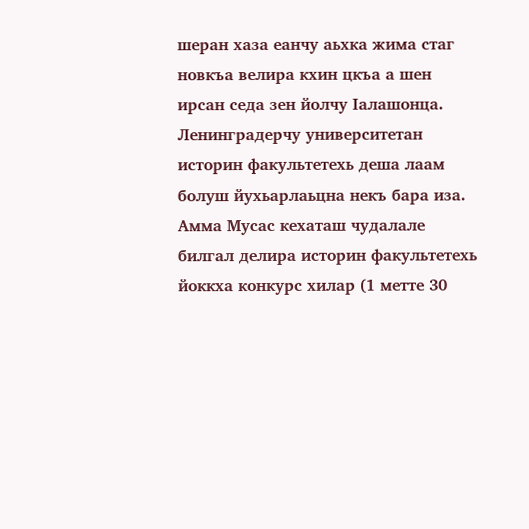шеран хаза еанчу аьхка жима стаг новкъа велира кхин цкъа а шен ирсан седа зен йолчу Iалашонца. Ленинградерчу университетан историн факультетехь деша лаам болуш йухьарлаьцна некъ бара иза. Амма Мусас кехаташ чудалале билгал делира историн факультетехь йоккха конкурс хилар (1 метте 30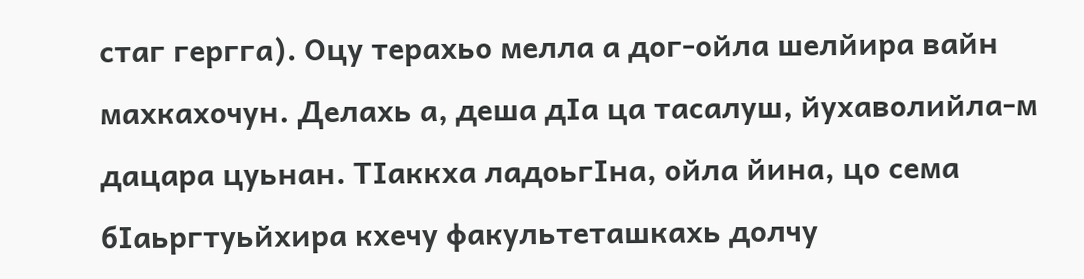стаг гергга). Оцу терахьо мелла а дог-ойла шелйира вайн махкахочун. Делахь а, деша дIа ца тасалуш, йухаволийла-м дацара цуьнан. ТIаккха ладоьгIна, ойла йина, цо сема бIаьргтуьйхира кхечу факультеташкахь долчу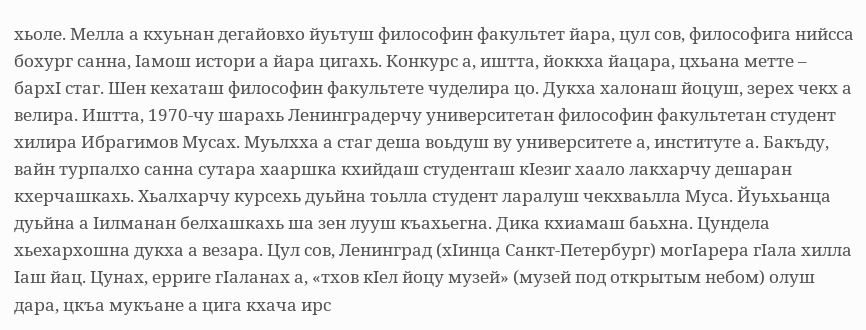хьоле. Мелла а кхуьнан дегайовхо йуьтуш философин факультет йара, цул сов, философига нийсса бохург санна, Iамош истори а йара цигахь. Конкурс а, иштта, йоккха йацара, цхьана метте – бархI стаг. Шен кехаташ философин факультете чуделира цо. Дукха халонаш йоцуш, зерех чекх а велира. Иштта, 1970-чу шарахь Ленинградерчу университетан философин факультетан студент хилира Ибрагимов Мусах. Муьлхха а стаг деша воьдуш ву университете а, институте а. Бакъду, вайн турпалхо санна сутара хааршка кхийдаш студенташ кIезиг хаало лакхарчу дешаран кхерчашкахь. Хьалхарчу курсехь дуьйна тоьлла студент ларалуш чекхваьлла Муса. Йуьхьанца дуьйна а Iилманан белхашкахь ша зен лууш къахьегна. Дика кхиамаш баьхна. Цундела хьехархошна дукха а везара. Цул сов, Ленинград (хIинца Санкт-Петербург) могIарера гIала хилла Iаш йац. Цунах, ерриге гIаланах а, «тхов кIел йоцу музей» (музей под открытым небом) олуш дара, цкъа мукъане а цига кхача ирс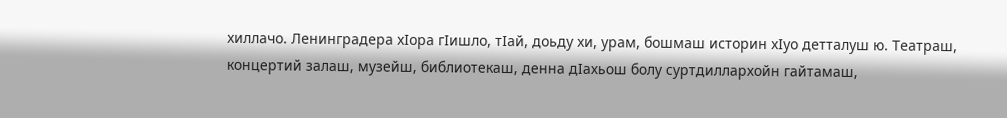хиллачо. Ленинградера хIора гIишло, тIай, доьду хи, урам, бошмаш историн хIуо детталуш ю. Театраш, концертий залаш, музейш, библиотекаш, денна дIахьош болу суртдиллархойн гайтамаш,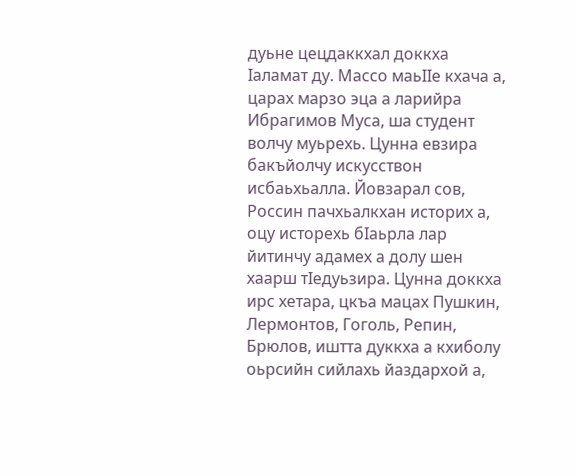дуьне цецдаккхал доккха Iаламат ду. Массо маьIIе кхача а, царах марзо эца а ларийра Ибрагимов Муса, ша студент волчу муьрехь. Цунна евзира бакъйолчу искусствон исбаьхьалла. Йовзарал сов, Россин пачхьалкхан историх а, оцу исторехь бIаьрла лар йитинчу адамех а долу шен хаарш тIедуьзира. Цунна доккха ирс хетара, цкъа мацах Пушкин, Лермонтов, Гоголь, Репин, Брюлов, иштта дуккха а кхиболу оьрсийн сийлахь йаздархой а,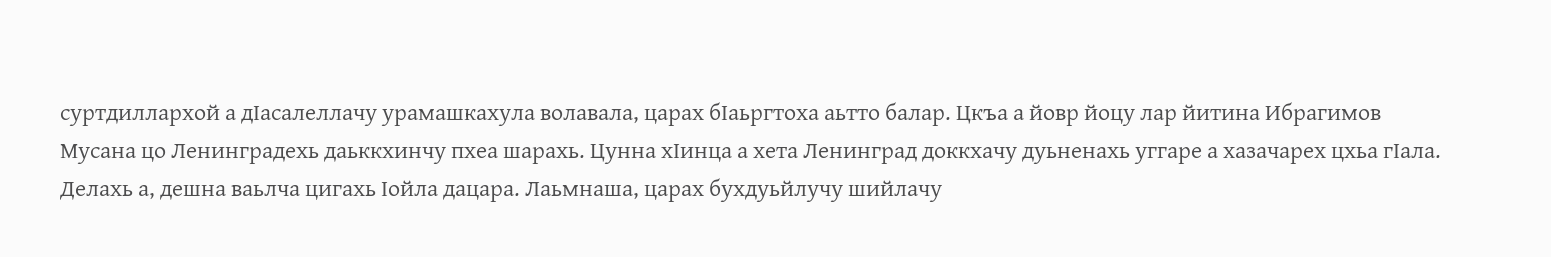суртдиллархой а дIасалеллачу урамашкахула волавала, царах бIаьргтоха аьтто балар. Цкъа а йовр йоцу лар йитина Ибрагимов Мусана цо Ленинградехь даьккхинчу пхеа шарахь. Цунна хIинца а хета Ленинград доккхачу дуьненахь уггаре а хазачарех цхьа гIала. Делахь а, дешна ваьлча цигахь Iойла дацара. Лаьмнаша, царах бухдуьйлучу шийлачу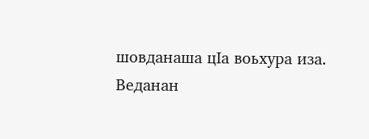шовданаша цIа воьхура иза. Веданан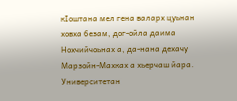кIоштана мел гена валарх цуьнан ховха безам, дог-ойла даима Нохчийчоьнах а, да-нана дехачу Марзойн-Махках а хьерчаш йара. Университетан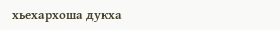хьехархоша дукха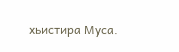хьистира Муса.